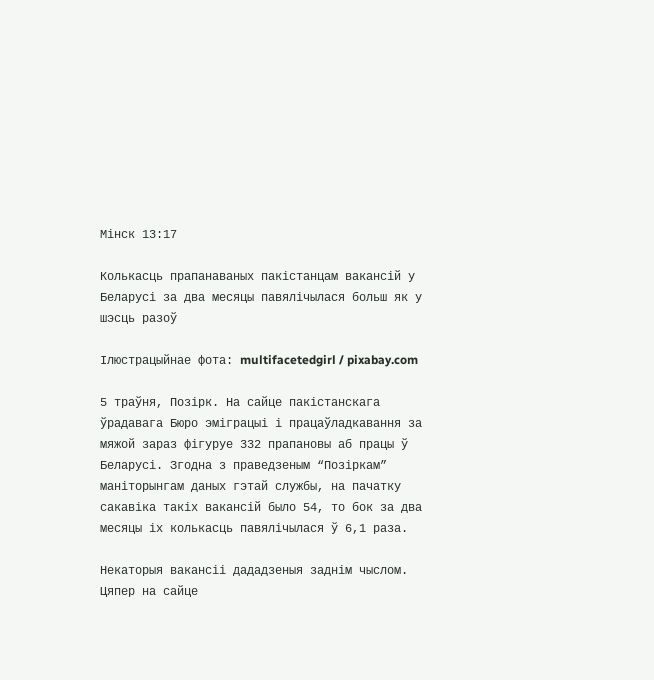Мінск 13:17

Колькасць прапанаваных пакістанцам вакансій у Беларусі за два месяцы павялічылася больш як у шэсць разоў

Ілюстрацыйнае фота: multifacetedgirl / pixabay.com

5 траўня, Позірк. На сайце пакістанскага ўрадавага Бюро эміграцыі і працаўладкавання за мяжой зараз фігуруе 332 прапановы аб працы ў Беларусі. Згодна з праведзеным “Позіркам” маніторынгам даных гэтай службы, на пачатку сакавіка такіх вакансій было 54, то бок за два месяцы іх колькасць павялічылася ў 6,1 раза.

Некаторыя вакансіі дададзеныя заднім чыслом. Цяпер на сайце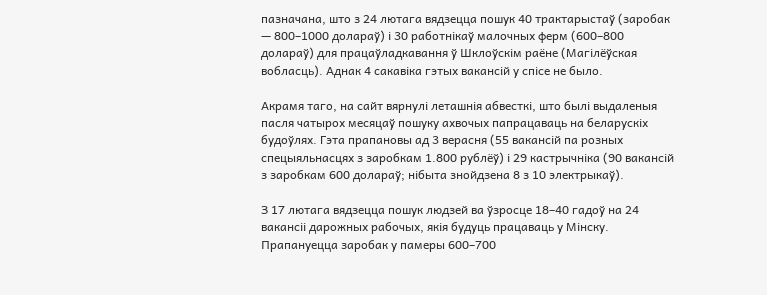пазначана, што з 24 лютага вядзецца пошук 40 трактарыстаў (заробак — 800–1000 долараў) і 30 работнікаў малочных ферм (600–800 долараў) для працаўладкавання ў Шклоўскім раёне (Магілёўская вобласць). Аднак 4 сакавіка гэтых вакансій у спісе не было.

Акрамя таго, на сайт вярнулі леташнія абвесткі, што былі выдаленыя пасля чатырох месяцаў пошуку ахвочых папрацаваць на беларускіх будоўлях. Гэта прапановы ад 3 верасня (55 вакансій па розных спецыяльнасцях з заробкам 1.800 рублёў) і 29 кастрычніка (90 вакансій з заробкам 600 долараў; нібыта знойдзена 8 з 10 электрыкаў).

З 17 лютага вядзецца пошук людзей ва ўзросце 18–40 гадоў на 24 вакансіі дарожных рабочых, якія будуць працаваць у Мінску. Прапануецца заробак у памеры 600–700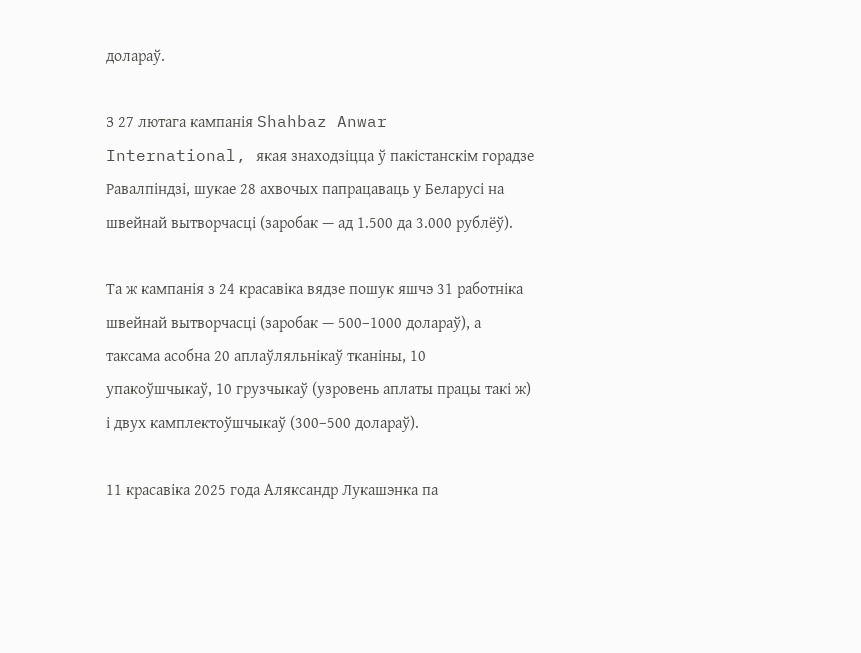долараў.

З 27 лютага кампанія Shahbaz Anwar International, якая знаходзіцца ў пакістанскім горадзе Равалпіндзі, шукае 28 ахвочых папрацаваць у Беларусі на швейнай вытворчасці (заробак — ад 1.500 да 3.000 рублёў).

Та ж кампанія з 24 красавіка вядзе пошук яшчэ 31 работніка швейнай вытворчасці (заробак — 500–1000 долараў), а таксама асобна 20 аплаўляльнікаў тканіны, 10 упакоўшчыкаў, 10 грузчыкаў (узровень аплаты працы такі ж) і двух камплектоўшчыкаў (300–500 долараў).

11 красавіка 2025 года Аляксандр Лукашэнка па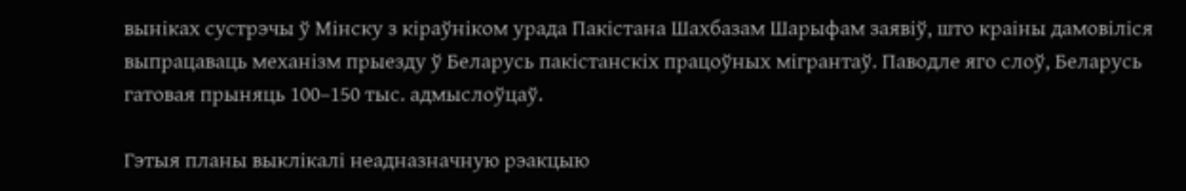выніках сустрэчы ў Мінску з кіраўніком урада Пакістана Шахбазам Шарыфам заявіў, што краіны дамовіліся выпрацаваць механізм прыезду ў Беларусь пакістанскіх працоўных мігрантаў. Паводле яго слоў, Беларусь гатовая прыняць 100–150 тыс. адмыслоўцаў.

Гэтыя планы выклікалі неадназначную рэакцыю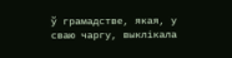ў грамадстве, якая, у сваю чаргу, выклікала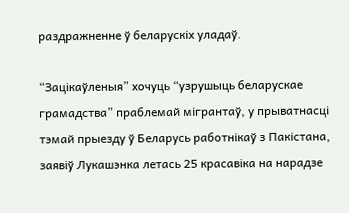раздражненне ў беларускіх уладаў.

“Зацікаўленыя” хочуць “узрушыць беларускае грамадства” праблемай мігрантаў, у прыватнасці тэмай прыезду ў Беларусь работнікаў з Пакістана, заявіў Лукашэнка летась 25 красавіка на нарадзе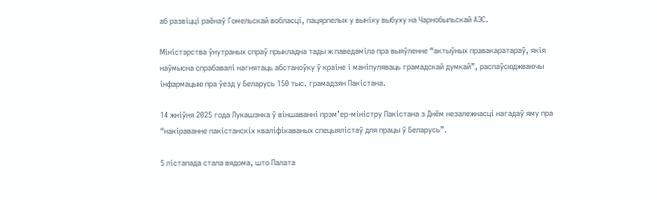аб развіцці раёнаў Гомельскай вобласці, пацярпелых у выніку выбуху на Чарнобыльскай АЭС.

Міністэрства ўнутраных спраў прыкладна тады ж паведаміла пра выяўленне “актыўных правакаратараў, якія наўмысна спрабавалі нагнятаць абстаноўку ў краіне і маніпуляваць грамадскай думкай”, распаўсюджваючы інфармацыю пра ўезд у Беларусь 150 тыс. грамадзян Пакістана.

14 жніўня 2025 года Лукашэнка ў віншаванні прэм’ер-міністру Пакістана з Днём незалежнасці нагадаў яму пра “накіраванне пакістанскіх кваліфікаваных спецыялістаў для працы ў Беларусь”.

5 лістапада стала вядома, што Палата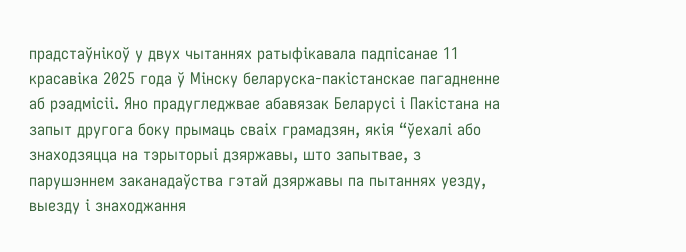прадстаўнікоў у двух чытаннях ратыфікавала падпісанае 11 красавіка 2025 года ў Мінску беларуска-пакістанскае пагадненне аб рэадмісіі. Яно прадугледжвае абавязак Беларусі і Пакістана на запыт другога боку прымаць сваіх грамадзян, якія “ўехалі або знаходзяцца на тэрыторыі дзяржавы, што запытвае, з парушэннем заканадаўства гэтай дзяржавы па пытаннях уезду, выезду і знаходжання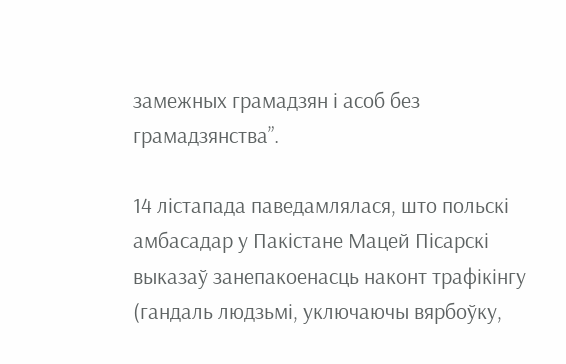замежных грамадзян і асоб без грамадзянства”.

14 лістапада паведамлялася, што польскі амбасадар у Пакістане Мацей Пісарскі выказаў занепакоенасць наконт трафікінгу (гандаль людзьмі, уключаючы вярбоўку,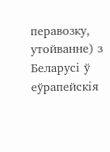перавозку, утойванне) з Беларусі ў еўрапейскія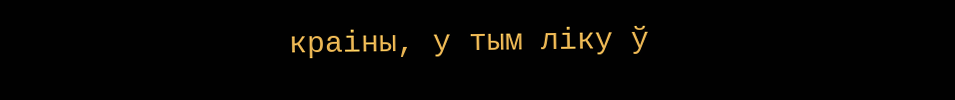краіны, у тым ліку ў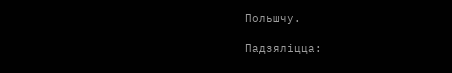Польшчу.

Падзяліцца: